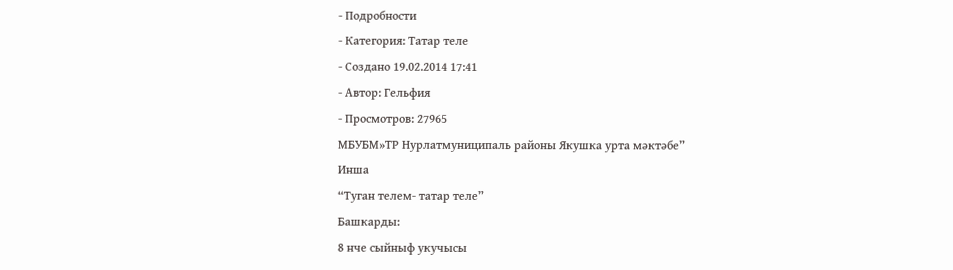- Подробности
- Категория: Татар теле
- Создано 19.02.2014 17:41
- Автор: Гельфия
- Просмотров: 27965
МБУБМ»ТР Нурлатмуниципаль районы Якушка урта мәктәбе”
Инша
“Туган телем- татар теле”
Башкарды:
8 нче сыйныф укучысы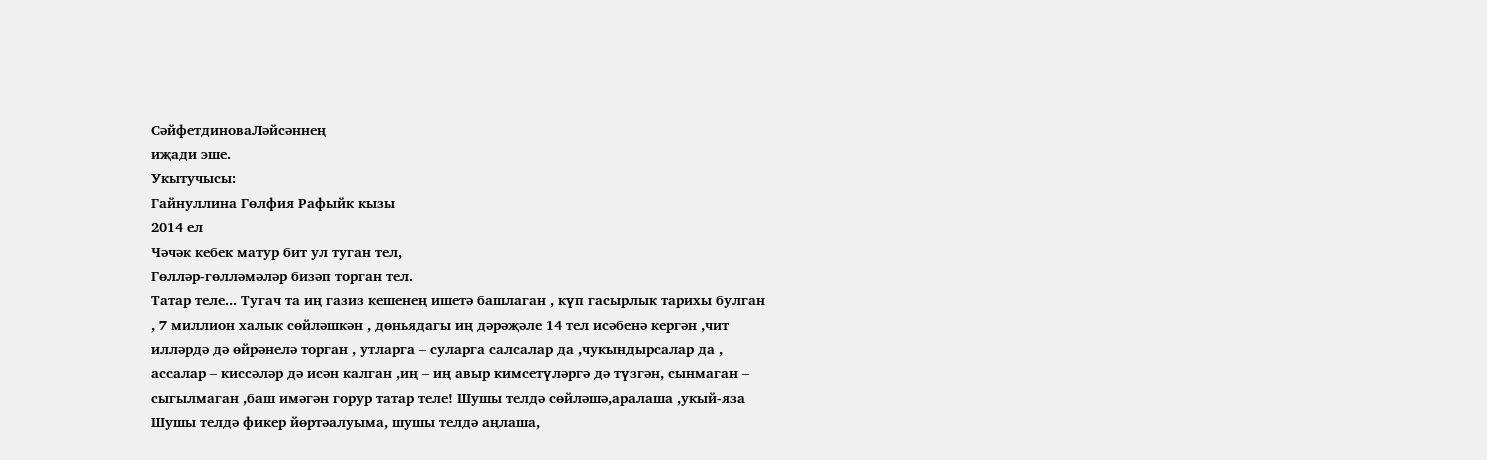СәйфетдиноваЛәйсәннең
иҗади эше.
Укытучысы:
Гайнуллина Гөлфия Рафыйк кызы
2014 ел
Чәчәк кебек матур бит ул туган тел,
Гөлләр-гөлләмәләр бизәп торган тел.
Татар теле... Тугач та иң газиз кешенең ишетә башлаган , күп гасырлык тарихы булган , 7 миллион халык сөйләшкән , дөньядагы иң дәрәҗәле 14 тел исәбенә кергән ,чит илләрдә дә өйрәнелә торган , утларга – суларга салсалар да ,чукындырсалар да , ассалар – киссәләр дә исән калган ,иң – иң авыр кимсетүләргә дә түзгән, сынмаган – сыгылмаган ,баш имәгән горур татар теле! Шушы телдә сөйләшә,аралаша ,укый-яза Шушы телдә фикер йөртәалуыма, шушы телдә аңлаша,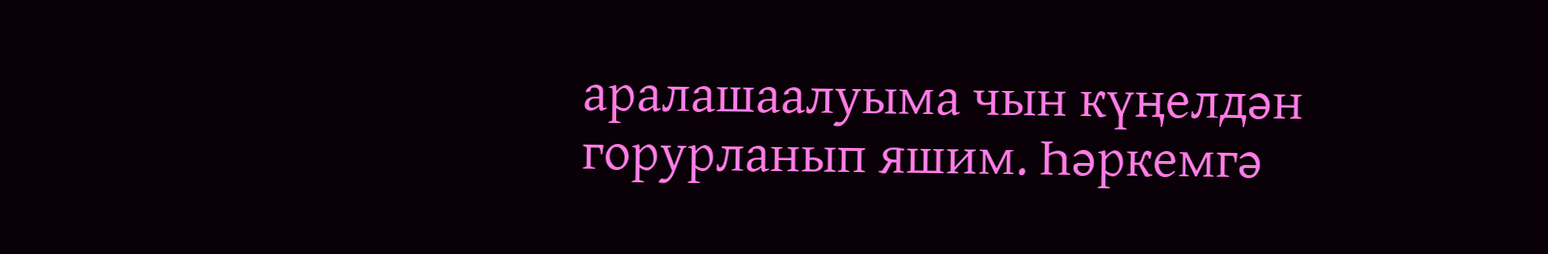аралашаалуыма чын күңелдән горурланып яшим. Һәркемгә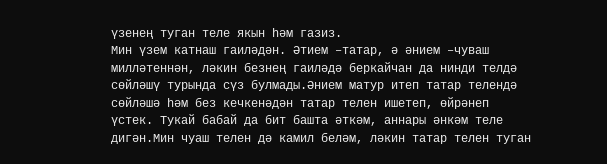үзенең туган теле якын һәм газиз.
Мин үзем катнаш гаиләдән. Әтием –татар, ә әнием –чуваш милләтеннән, ләкин безнең гаиләдә беркайчан да нинди телдә сөйләшү турында сүз булмады.Әнием матур итеп татар телендә сөйләшә һәм без кечкенәдән татар телен ишетеп, өйрәнеп үстек. Тукай бабай да бит башта әткәм, аннары әнкәм теле дигән.Мин чуаш телен дә камил беләм, ләкин татар телен туган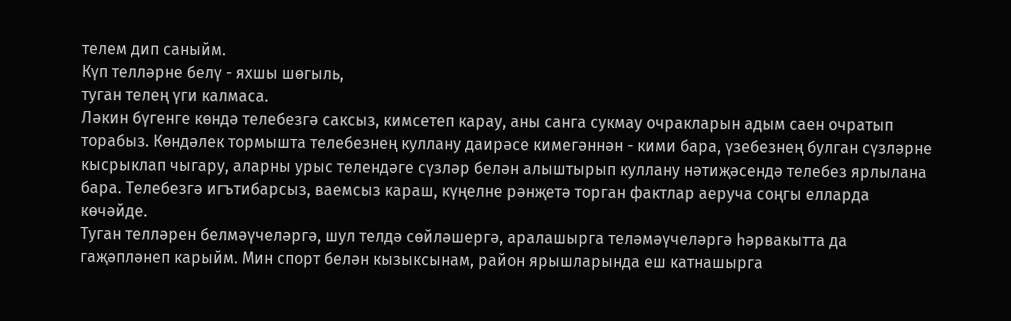телем дип саныйм.
Күп телләрне белү - яхшы шөгыль,
туган телең үги калмаса.
Ләкин бүгенге көндә телебезгә саксыз, кимсетеп карау, аны санга сукмау очракларын адым саен очратып торабыз. Көндәлек тормышта телебезнең куллану даирәсе кимегәннән - кими бара, үзебезнең булган сүзләрне кысрыклап чыгару, аларны урыс телендәге сүзләр белән алыштырып куллану нәтиҗәсендә телебез ярлылана бара. Телебезгә игътибарсыз, ваемсыз караш, күңелне рәнҗетә торган фактлар аеруча соңгы елларда көчәйде.
Туган телләрен белмәүчеләргә, шул телдә сөйләшергә, аралашырга теләмәүчеләргә һәрвакытта да гаҗәпләнеп карыйм. Мин спорт белән кызыксынам, район ярышларында еш катнашырга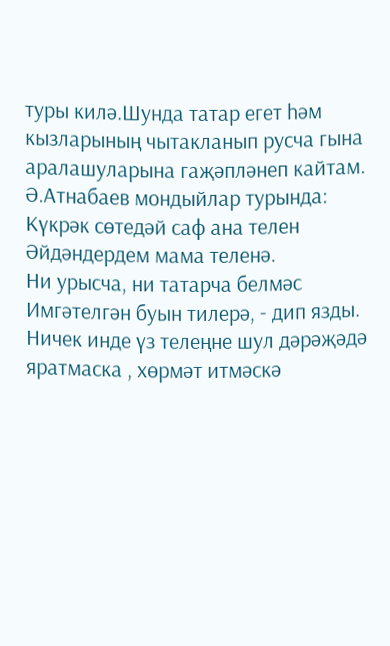туры килә.Шунда татар егет һәм кызларының чытакланып русча гына аралашуларына гаҗәпләнеп кайтам. Ә.Атнабаев мондыйлар турында:
Күкрәк сөтедәй саф ана телен
Әйдәндердем мама теленә.
Ни урысча, ни татарча белмәс
Имгәтелгән буын тилерә, - дип язды.
Ничек инде үз телеңне шул дәрәҗәдә яратмаска , хөрмәт итмәскә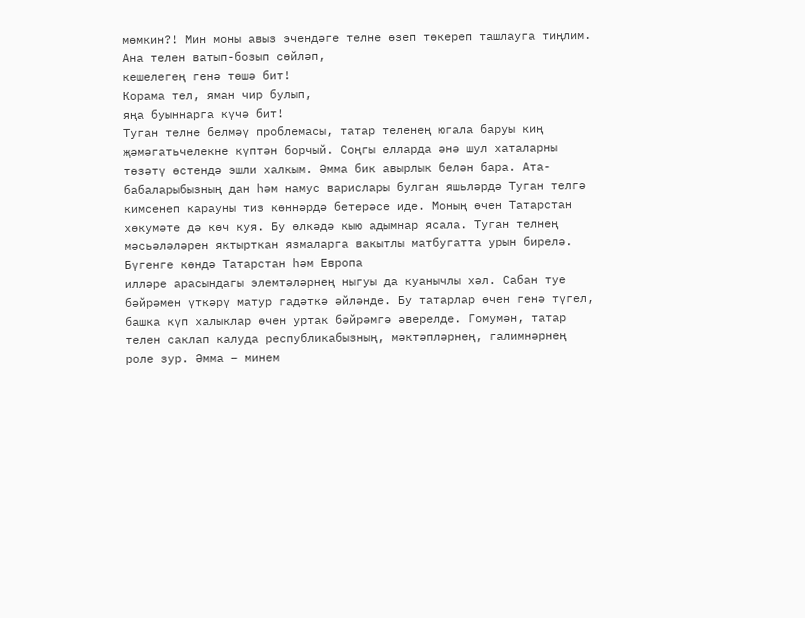мөмкин?! Мин моны авыз эчендәге телне өзеп төкереп ташлауга тиңлим.
Ана телен ватып-бозып сөйләп,
кешелегең генә төшә бит!
Корама тел, яман чир булып,
яңа буыннарга күчә бит!
Туган телне белмәү проблемасы, татар теленең югала баруы киң җәмәгатьчелекне күптән борчый. Соңгы елларда әнә шул хаталарны төзәтү өстендә эшли халкым. Әмма бик авырлык белән бара. Ата-бабаларыбызның дан һәм намус варислары булган яшьләрдә Туган телгә кимсенеп карауны тиз көннәрдә бетерәсе иде. Моның өчен Татарстан хөкумәте дә көч куя. Бу өлкәдә кыю адымнар ясала. Туган телнең мәсьәләләрен яктырткан язмаларга вакытлы матбугатта урын бирелә. Бүгенге көндә Татарстан һәм Европа
илләре арасындагы элемтәләрнең ныгуы да куанычлы хәл. Сабан туе бәйрәмен үткәрү матур гадәткә әйләнде. Бу татарлар өчен генә түгел, башка күп халыклар өчен уртак бәйрәмгә әверелде. Гомумән, татар телен саклап калуда республикабызның, мәктәпләрнең, галимнәрнең роле зур. Әмма – минем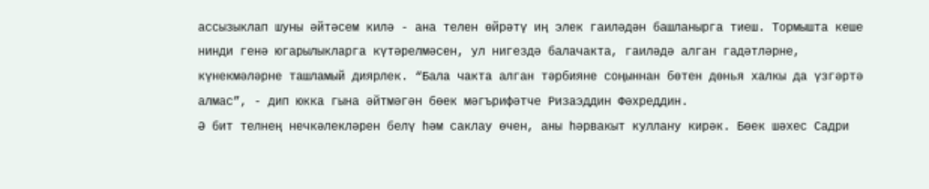ассызыклап шуны әйтәсем килә - ана телен өйрәтү иң элек гаиләдән башланырга тиеш. Тормышта кеше нинди генә югарылыкларга күтәрелмәсен, ул нигездә балачакта, гаиләдә алган гадәтләрне, күнекмәләрне ташламый диярлек. “Бала чакта алган тәрбияне соңыннан бөтен дөнья халкы да үзгәртә алмас”, - дип юкка гына әйтмәгән бөек мәгърифәтче Ризаэддин Фәхреддин.
Ә бит телнең нечкәлекләрен белү һәм саклау өчен, аны һәрвакыт куллану кирәк. Бөек шәхес Садри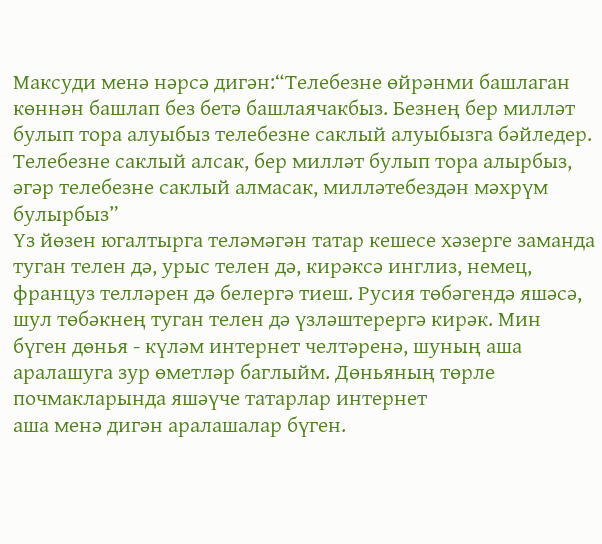Максуди менә нәрсә дигән:“Телебезне өйрәнми башлаган көннән башлап без бетә башлаячакбыз. Безнең бер милләт булып тора алуыбыз телебезне саклый алуыбызга бәйледер. Телебезне саклый алсак, бер милләт булып тора алырбыз, әгәр телебезне саклый алмасак, милләтебездән мәхрүм булырбыз”
Үз йөзен югалтырга теләмәгән татар кешесе хәзерге заманда туган телен дә, урыс телен дә, кирәксә инглиз, немец, француз телләрен дә белергә тиеш. Русия төбәгендә яшәсә, шул төбәкнең туган телен дә үзләштерергә кирәк. Мин бүген дөнья - күләм интернет челтәренә, шуның аша аралашуга зур өметләр баглыйм. Дөньяның төрле почмакларында яшәүче татарлар интернет
аша менә дигән аралашалар бүген.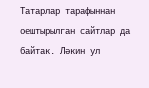Татарлар тарафыннан оештырылган сайтлар да байтак. Ләкин ул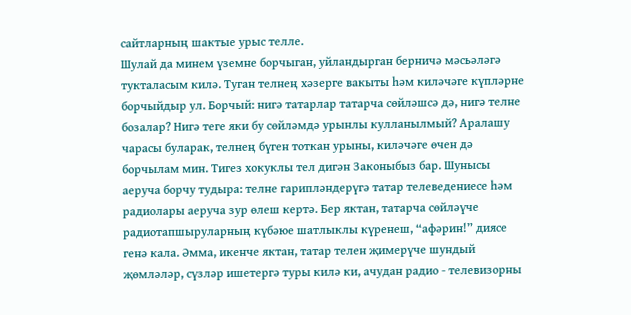сайтларның шактые урыс телле.
Шулай да минем үземне борчыган, уйландырган берничә мәсьәләгә тукталасым килә. Туган телнең хәзерге вакыты һәм киләчәге күпләрне борчыйдыр ул. Борчый: нигә татарлар татарча сөйләшсә дә, нигә телне
бозалар? Нигә теге яки бу сөйләмдә урынлы кулланылмый? Аралашу чарасы буларак, телнең бүген тоткан урыны, киләчәге өчен дә борчылам мин. Тигез хокуклы тел дигән Законыбыз бар. Шунысы аеруча борчу тудыра: телне гарипләндерүгә татар телеведениесе һәм радиолары аеруча зур өлеш кертә. Бер яктан, татарча сөйләүче радиотапшыруларның күбәюе шатлыклы күренеш, “афәрин!” диясе генә кала. Әмма, икенче яктан, татар телен җимерүче шундый җөмләләр, сүзләр ишетергә туры килә ки, ачудан радио - телевизорны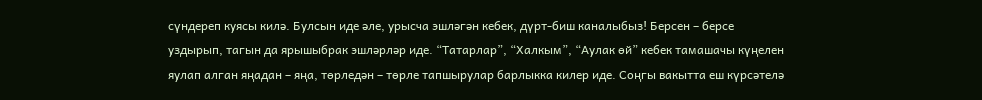сүндереп куясы килә. Булсын иде әле, урысча эшләгән кебек, дүрт-биш каналыбыз! Берсен – берсе уздырып, тагын да ярышыбрак эшләрләр иде. “Татарлар”, “Халкым”, “Аулак өй” кебек тамашачы күңелен яулап алган яңадан – яңа, төрледән – төрле тапшырулар барлыкка килер иде. Соңгы вакытта еш күрсәтелә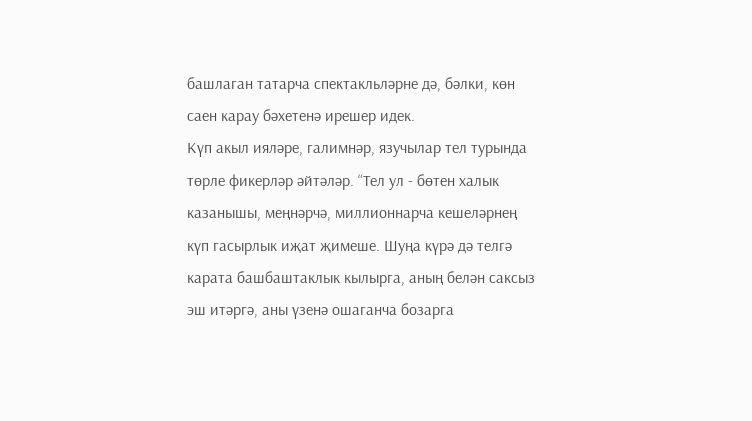башлаган татарча спектакльләрне дә, бәлки, көн саен карау бәхетенә ирешер идек.
Күп акыл ияләре, галимнәр, язучылар тел турында төрле фикерләр әйтәләр. “Тел ул - бөтен халык казанышы, меңнәрчә, миллионнарча кешеләрнең күп гасырлык иҗат җимеше. Шуңа күрә дә телгә карата башбаштаклык кылырга, аның белән саксыз эш итәргә, аны үзенә ошаганча бозарга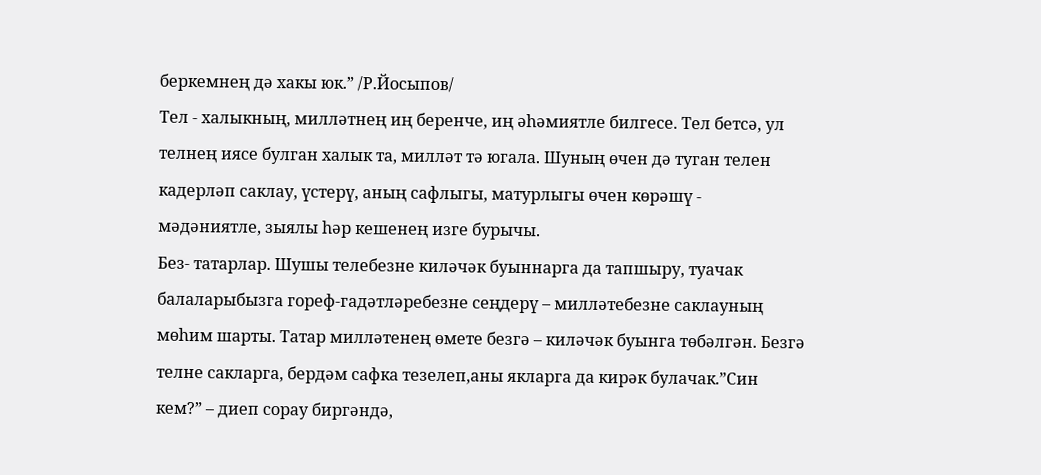беркемнең дә хакы юк.” /Р.Йосыпов/
Тел - халыкның, милләтнең иң беренче, иң әһәмиятле билгесе. Тел бетсә, ул телнең иясе булган халык та, милләт тә югала. Шуның өчен дә туган телен кадерләп саклау, үстерү, аның сафлыгы, матурлыгы өчен көрәшү - мәдәниятле, зыялы һәр кешенең изге бурычы.
Без- татарлар. Шушы телебезне киләчәк буыннарга да тапшыру, туачак балаларыбызга гореф-гадәтләребезне сеңдерү – милләтебезне саклауның мөһим шарты. Татар милләтенең өмете безгә – киләчәк буынга төбәлгән. Безгә телне сакларга, бердәм сафка тезелеп,аны якларга да кирәк булачак.”Син кем?” – диеп сорау биргәндә,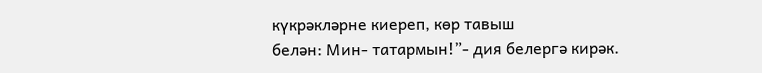күкрәкләрне киереп, көр тавыш
белән: Мин- татармын!”- дия белергә кирәк.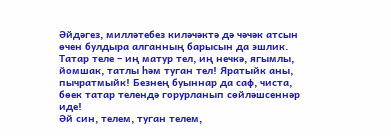Әйдәгез, милләтебез киләчәктә дә чәчәк атсын өчен булдыра алганның барысын да эшлик.
Татар теле – иң матур тел, иң нечкә, ягымлы, йомшак, татлы һәм туган тел! Яратыйк аны, пычратмыйк! Безнең буыннар да саф, чиста, бөек татар телендә горурланып сөйләшсеннәр иде!
Әй син, телем, туган телем,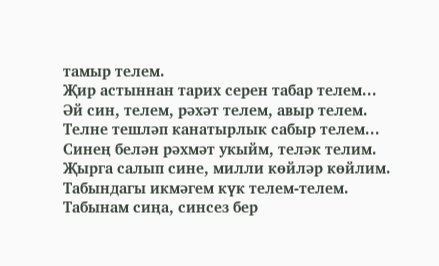тамыр телем.
Җир астыннан тарих серен табар телем...
Әй син, телем, рәхәт телем, авыр телем.
Телне тешләп канатырлык сабыр телем...
Синең белән рәхмәт укыйм, теләк телим.
Җырга салып сине, милли көйләр көйлим.
Табындагы икмәгем күк телем-телем.
Табынам сиңа, синсез бер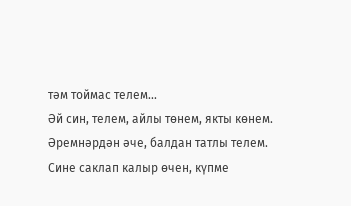тәм тоймас телем...
Әй син, телем, айлы төнем, якты көнем.
Әремнәрдән әче, балдан татлы телем.
Сине саклап калыр өчен, күпме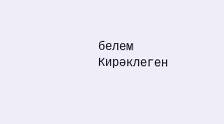белем
Кирәклеген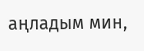аңладым мин,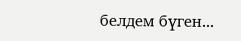белдем бүген...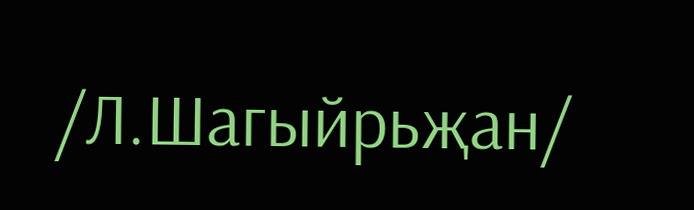/Л.Шагыйрьҗан/